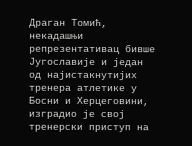Драган Томић, некадашњи репрезентативац бивше Југославије и један од најистакнутијих тренера атлетике у Босни и Херцеговини, изградио је свој тренерски приступ на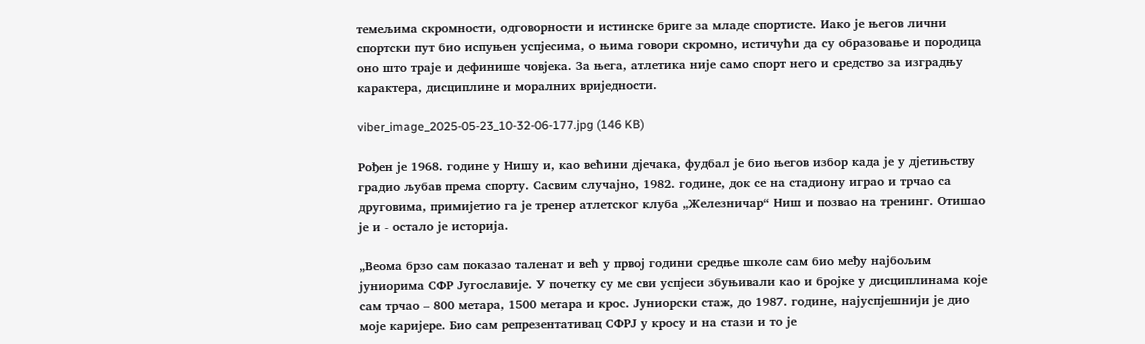темељима скромности, одговорности и истинске бриге за младе спортисте. Иако је његов лични спортски пут био испуњен успјесима, о њима говори скромно, истичући да су образовање и породица оно што траје и дефинише човјека. За њега, атлетика није само спорт него и средство за изградњу карактера, дисциплине и моралних вриједности.

viber_image_2025-05-23_10-32-06-177.jpg (146 KB)

Рођен је 1968. године у Нишу и, као већини дјечака, фудбал је био његов избор када је у дјетињству градио љубав према спорту. Сасвим случајно, 1982. године, док се на стадиону играо и трчао са друговима, примијетио га је тренер атлетског клуба „Железничар“ Ниш и позвао на тренинг. Отишао је и - остало је историја.

„Веома брзо сам показао таленат и већ у првој години средње школе сам био међу најбољим јуниорима СФР Југославије. У почетку су ме сви успјеси збуњивали као и бројке у дисциплинама које сам трчао – 800 метара, 1500 метара и крос. Јуниорски стаж, до 1987. године, најуспјешнији је дио моје каријере. Био сам репрезентативац СФРЈ у кросу и на стази и то је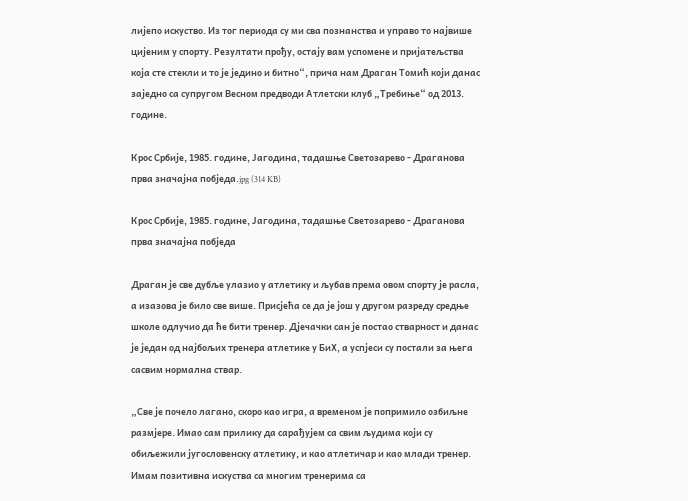лијепо искуство. Из тог периода су ми сва познанства и управо то највише цијеним у спорту. Резултати прођу, остају вам успомене и пријатељства која сте стекли и то је једино и битно“, прича нам Драган Томић који данас заједно са супругом Весном предводи Атлетски клуб „Требиње“ од 2013. године.

Крос Србије, 1985. године, Јагодина, тадашње Светозарево - Драганова прва значајна побједа.jpg (314 KB)

Крос Србије, 1985. године, Јагодина, тадашње Светозарево - Драганова прва значајна побједа

Драган је све дубље улазио у атлетику и љубав према овом спорту је расла, а изазова је било све више. Присјећа се да је још у другом разреду средње школе одлучио да ће бити тренер. Дјечачки сан је постао стварност и данас је један од најбољих тренера атлетике у БиХ, а успјеси су постали за њега сасвим нормална ствар.

„Све је почело лагано, скоро као игра, а временом је попримило озбиљне размјере. Имао сам прилику да сарађујем са свим људима који су обиљежили југословенску атлетику, и као атлетичар и као млади тренер. Имам позитивна искуства са многим тренерима са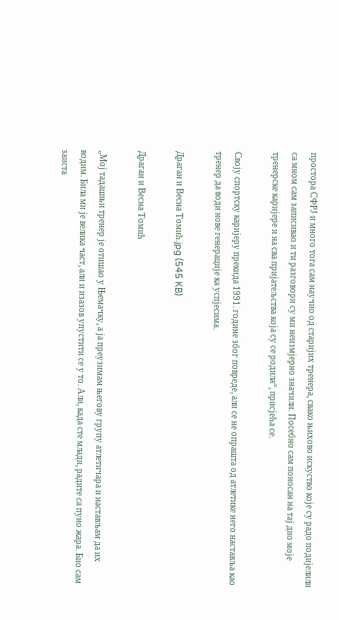простора СФРЈ и много тога сам научио од старијих тренера, свако њихово искуство које су радо подијелили са мном сам записивао и ти разговори су ми неизмјерно значили. Посебно сам поносан на тај дио моје тренерске каријере и на сва пријатељства која су се родила“, присјећа се.

Своју спортску каријеру прекида 1991. године због повреде, али се не опрашта од атлетике него наставља као тренер да води нове генерације ка успјесима.

Драган и Весна Томић.jpg (545 KB)

Драган и Весна Томић

„Мој тадашњи тренер је отишао у Њемачку, а ја преузимам његову групу атлетичара и настављам да их водим. Била ми је велика част, али и изазов упустити се у то. Али, када сте млади, радите са пуно жара. Био сам заиста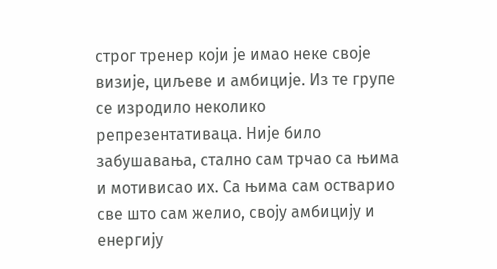строг тренер који је имао неке своје визије, циљеве и амбиције. Из те групе се изродило неколико репрезентативаца. Није било забушавања, стално сам трчао са њима и мотивисао их. Са њима сам остварио све што сам желио, своју амбицију и енергију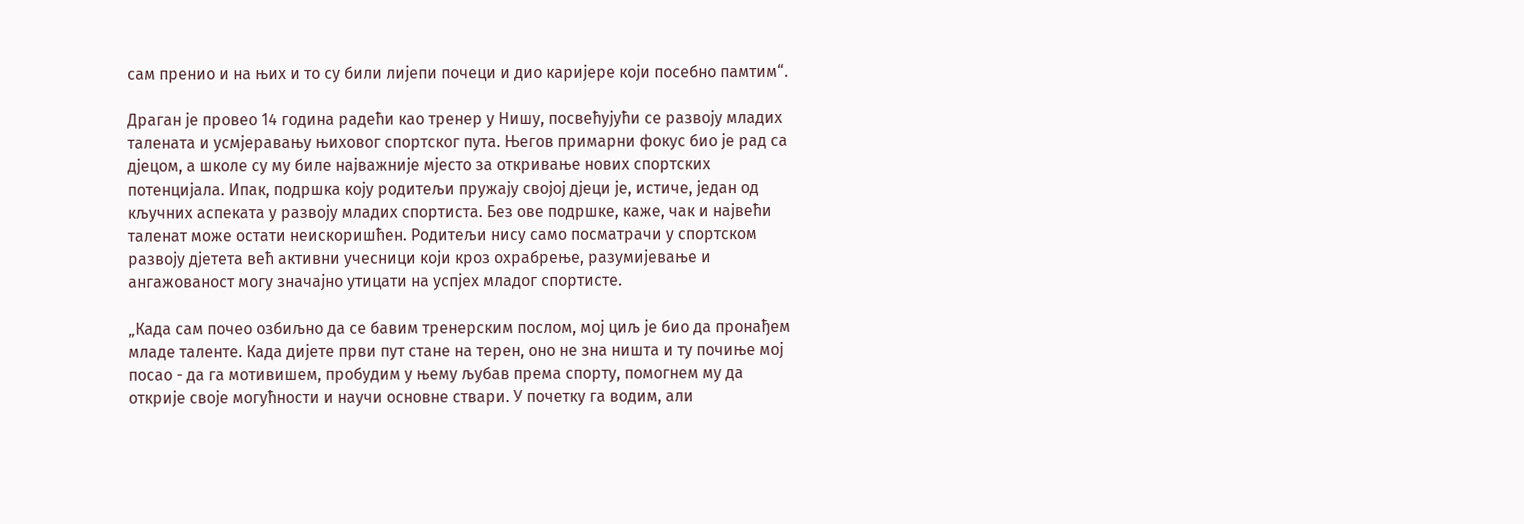сам пренио и на њих и то су били лијепи почеци и дио каријере који посебно памтим“.

Драган је провео 14 година радећи као тренер у Нишу, посвећујући се развоју младих талената и усмјеравању њиховог спортског пута. Његов примарни фокус био је рад са дјецом, а школе су му биле најважније мјесто за откривање нових спортских потенцијала. Ипак, подршка коју родитељи пружају својој дјеци је, истиче, један од кључних аспеката у развоју младих спортиста. Без ове подршке, каже, чак и највећи таленат може остати неискоришћен. Родитељи нису само посматрачи у спортском развоју дјетета већ активни учесници који кроз охрабрење, разумијевање и ангажованост могу значајно утицати на успјех младог спортисте.

„Када сам почео озбиљно да се бавим тренерским послом, мој циљ је био да пронађем младе таленте. Када дијете први пут стане на терен, оно не зна ништа и ту почиње мој посао - да га мотивишем, пробудим у њему љубав према спорту, помогнем му да открије своје могућности и научи основне ствари. У почетку га водим, али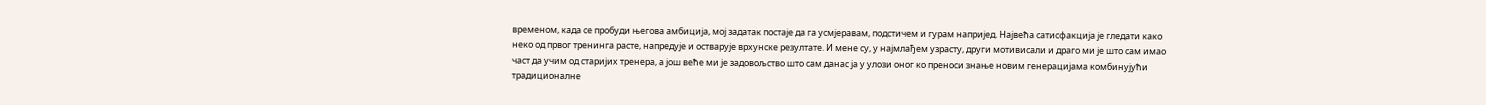временом, када се пробуди његова амбиција, мој задатак постаје да га усмјеравам, подстичем и гурам напријед. Највећа сатисфакција је гледати како неко од првог тренинга расте, напредује и остварује врхунске резултате. И мене су, у најмлађем узрасту, други мотивисали и драго ми је што сам имао част да учим од старијих тренера, а још веће ми је задовољство што сам данас ја у улози оног ко преноси знање новим генерацијама комбинујући традиционалне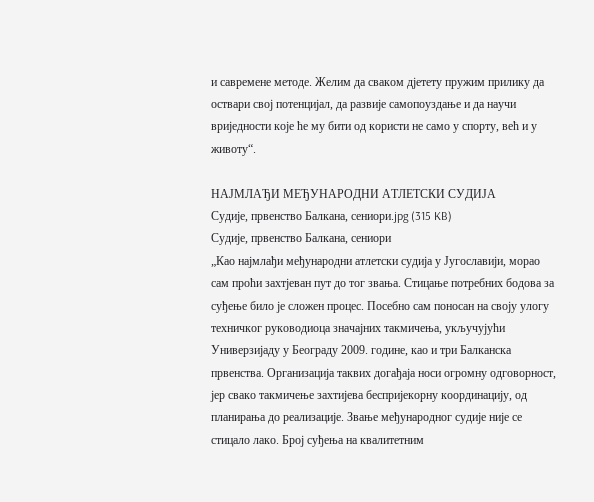и савремене методе. Желим да сваком дјетету пружим прилику да оствари свој потенцијал, да развије самопоуздање и да научи вриједности које ће му бити од користи не само у спорту, већ и у животу“.

НАЈМЛАЂИ МЕЂУНАРОДНИ АТЛЕТСКИ СУДИЈА
Судије, првенство Балкана, сениори.jpg (315 KB)
Судије, првенство Балкана, сениори
„Као најмлађи међународни атлетски судија у Југославији, морао сам проћи захтјеван пут до тог звања. Стицање потребних бодова за суђење било је сложен процес. Посебно сам поносан на своју улогу техничког руководиоца значајних такмичења, укључујући Универзијаду у Београду 2009. године, као и три Балканска првенства. Организација таквих догађаја носи огромну одговорност, јер свако такмичење захтијева беспријекорну координацију, од планирања до реализације. Звање међународног судије није се стицало лако. Број суђења на квалитетним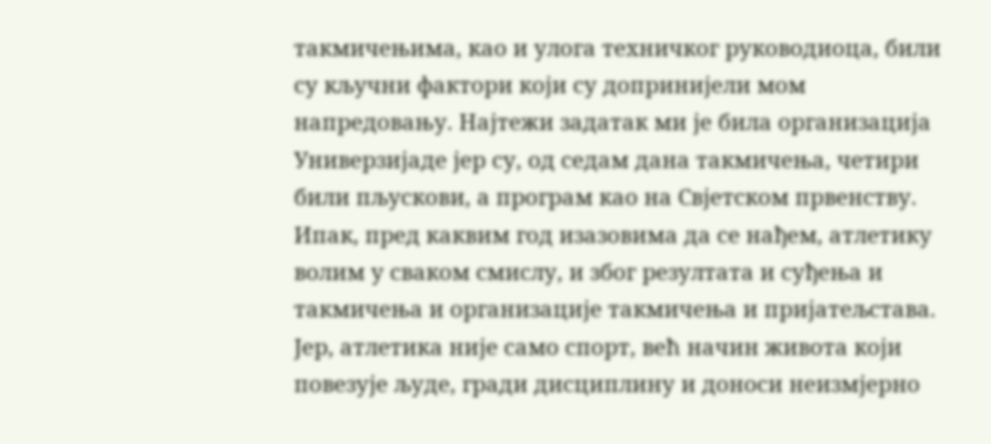такмичењима, као и улога техничког руководиоца, били су кључни фактори који су допринијели мом напредовању. Најтежи задатак ми је била организација Универзијаде јер су, од седам дана такмичења, четири били пљускови, а програм као на Свјетском првенству. Ипак, пред каквим год изазовима да се нађем, атлетику волим у сваком смислу, и због резултата и суђења и такмичења и организације такмичења и пријатељстава. Јер, атлетика није само спорт, већ начин живота који повезује људе, гради дисциплину и доноси неизмјерно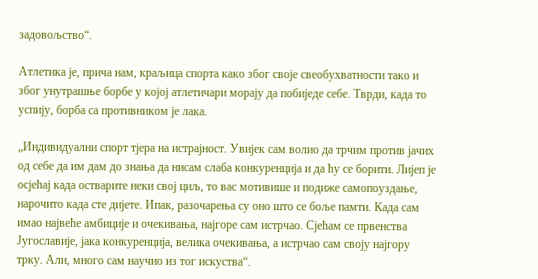задовољство“.

Атлетика је, прича нам, краљица спорта како због своје свеобухватности тако и због унутрашње борбе у којој атлетичари морају да побиједе себе. Тврди, када то успију, борба са противником је лака.

„Индивидуални спорт тјера на истрајност. Увијек сам волио да трчим против јачих од себе да им дам до знања да нисам слаба конкуренција и да ћу се борити. Лијеп је осјећај када остварите неки свој циљ, то вас мотивише и подиже самопоуздање, нарочито када сте дијете. Ипак, разочарења су оно што се боље памти. Када сам имао највеће амбиције и очекивања, најгоре сам истрчао. Сјећам се првенства Југославије, јака конкуренција, велика очекивања, а истрчао сам своју најгору трку. Али, много сам научио из тог искуства“.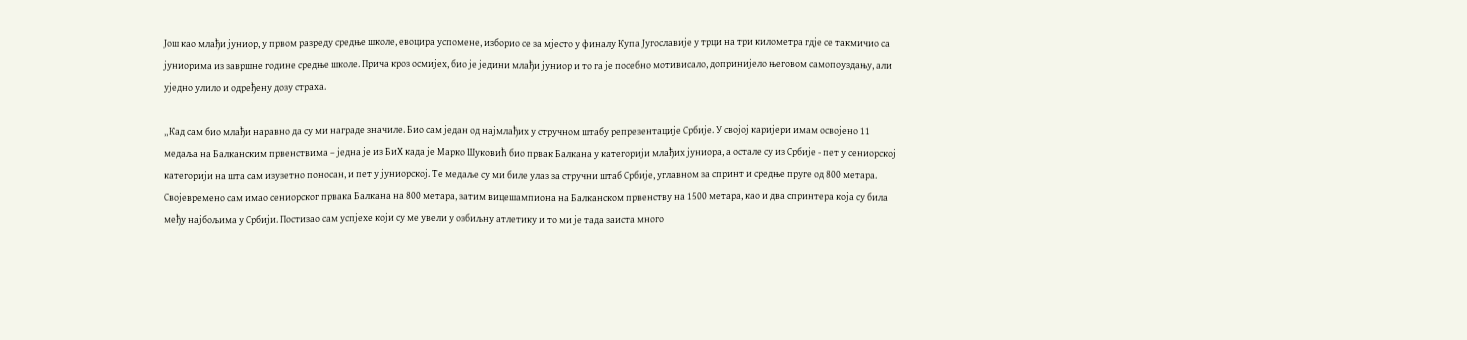Још као млађи јуниор, у првом разреду средње школе, евоцира успомене, изборио се за мјесто у финалу Купа Југославије у трци на три километра гдје се такмичио са јуниорима из завршне године средње школе. Прича кроз осмијех, био је једини млађи јуниор и то га је посебно мотивисало, допринијело његовом самопоуздању, али уједно улило и одређену дозу страха.

„Кад сам био млађи наравно да су ми награде значиле. Био сам један од најмлађих у стручном штабу репрезентације Србије. У својој каријери имам освојено 11 медаља на Балканским првенствима – једна је из БиХ када је Марко Шуковић био првак Балкана у категорији млађих јуниора, а остале су из Србије - пет у сениорској категорији на шта сам изузетно поносан, и пет у јуниорској. Те медаље су ми биле улаз за стручни штаб Србије, углавном за спринт и средње пруге од 800 метара. Својевремено сам имао сениорског првака Балкана на 800 метара, затим вицешампиона на Балканском првенству на 1500 метара, као и два спринтера која су била међу најбољима у Србији. Постизао сам успјехе који су ме увели у озбиљну атлетику и то ми је тада заиста много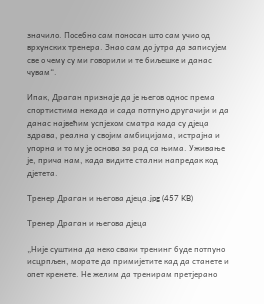значило. Посебно сам поносан што сам учио од врхунских тренера. Знао сам до јутра да записујем све о чему су ми говорили и те биљешке и данас чувам“.

Ипак, Драган признаје да је његов однос према спортистима некада и сада потпуно другачији и да данас највећим успјехом сматра када су дјеца здрава, реална у својим амбицијама, истрајна и упорна и то му је основа за рад са њима. Уживање је, прича нам, када видите стални напредак код дјетета.

Тренер Драган и његова дјеца.jpg (457 KB)

Тренер Драган и његова дјеца

„Није суштина да неко сваки тренинг буде потпуно исцрпљен, морате да примијетите кад да станете и опет кренете. Не желим да тренирам претјерано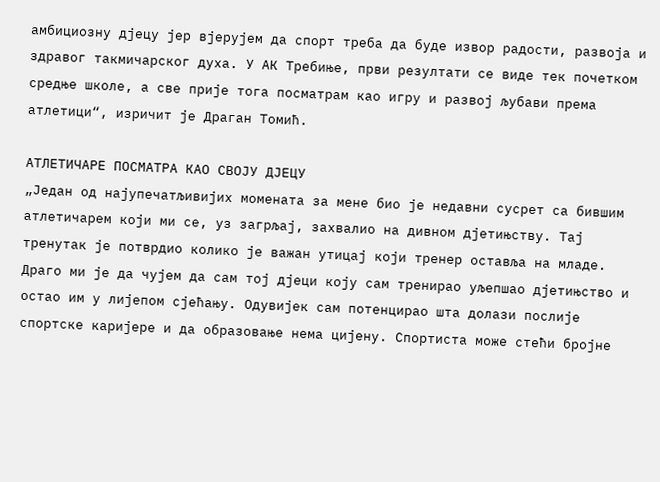амбициозну дјецу јер вјерујем да спорт треба да буде извор радости, развоја и здравог такмичарског духа. У АК Требиње, први резултати се виде тек почетком средње школе, а све прије тога посматрам као игру и развој љубави према атлетици“, изричит је Драган Томић.

АТЛЕТИЧАРЕ ПОСМАТРА КАО СВОЈУ ДЈЕЦУ
„Један од најупечатљивијих момената за мене био је недавни сусрет са бившим атлетичарем који ми се, уз загрљај, захвалио на дивном дјетињству. Тај тренутак је потврдио колико је важан утицај који тренер оставља на младе. Драго ми је да чујем да сам тој дјеци коју сам тренирао уљепшао дјетињство и остао им у лијепом сјећању. Одувијек сам потенцирао шта долази послије спортске каријере и да образовање нема цијену. Спортиста може стећи бројне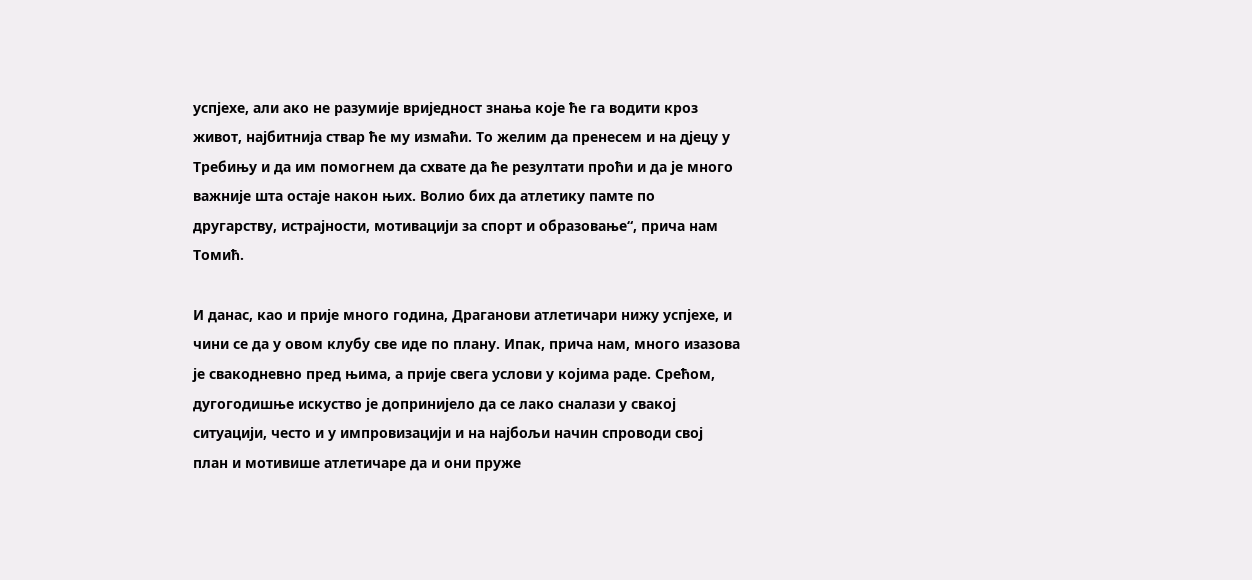успјехе, али ако не разумије вриједност знања које ће га водити кроз живот, најбитнија ствар ће му измаћи. То желим да пренесем и на дјецу у Требињу и да им помогнем да схвате да ће резултати проћи и да је много важније шта остаје након њих. Волио бих да атлетику памте по другарству, истрајности, мотивацији за спорт и образовање“, прича нам Томић.

И данас, као и прије много година, Драганови атлетичари нижу успјехе, и чини се да у овом клубу све иде по плану. Ипак, прича нам, много изазова је свакодневно пред њима, а прије свега услови у којима раде. Срећом, дугогодишње искуство је допринијело да се лако сналази у свакој ситуацији, често и у импровизацији и на најбољи начин спроводи свој план и мотивише атлетичаре да и они пруже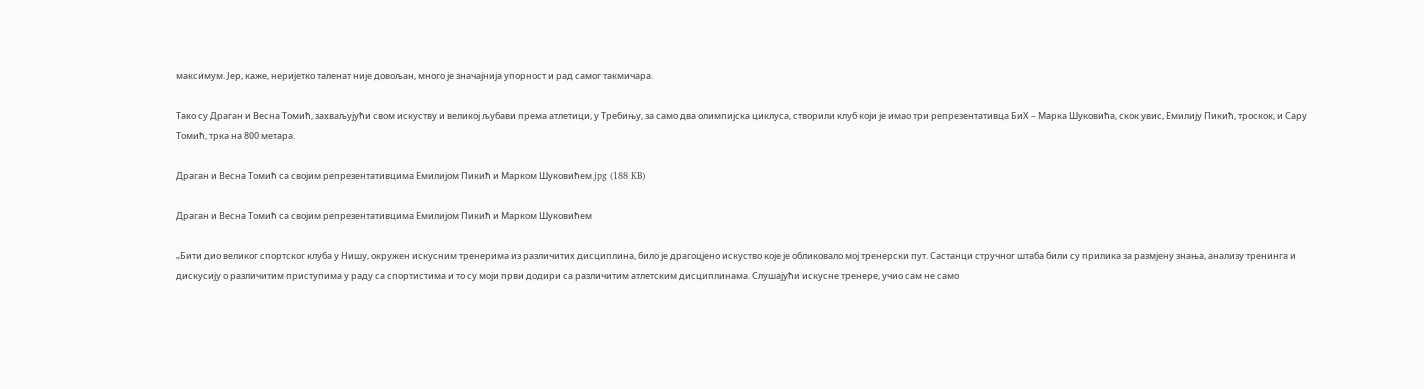максимум. Јер, каже, неријетко таленат није довољан, много је значајнија упорност и рад самог такмичара.

Тако су Драган и Весна Томић, захваљујући свом искуству и великој љубави према атлетици, у Требињу, за само два олимпијска циклуса, створили клуб који је имао три репрезентативца БиХ – Марка Шуковића, скок увис, Емилију Пикић, троскок, и Сару Томић, трка на 800 метара.

Драган и Весна Томић са својим репрезентативцима Емилијом Пикић и Марком Шуковићем.jpg (188 KB)

Драган и Весна Томић са својим репрезентативцима Емилијом Пикић и Марком Шуковићем

„Бити дио великог спортског клуба у Нишу, окружен искусним тренерима из различитих дисциплина, било је драгоцјено искуство које је обликовало мој тренерски пут. Састанци стручног штаба били су прилика за размјену знања, анализу тренинга и дискусију о различитим приступима у раду са спортистима и то су моји први додири са различитим атлетским дисциплинама. Слушајући искусне тренере, учио сам не само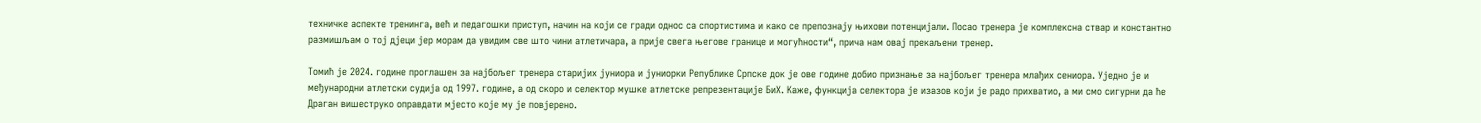техничке аспекте тренинга, већ и педагошки приступ, начин на који се гради однос са спортистима и како се препознају њихови потенцијали. Посао тренера је комплексна ствар и константно размишљам о тој дјеци јер морам да увидим све што чини атлетичара, а прије свега његове границе и могућности“, прича нам овај прекаљени тренер.

Томић је 2024. године проглашен за најбољег тренера старијих јуниора и јуниорки Републике Српске док је ове године добио признање за најбољег тренера млађих сениора. Уједно је и међународни атлетски судија од 1997. године, а од скоро и селектор мушке атлетске репрезентације БиХ. Каже, функција селектора је изазов који је радо прихватио, а ми смо сигурни да ће Драган вишеструко оправдати мјесто које му је повјерено.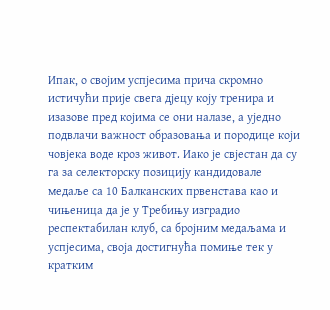Ипак, о својим успјесима прича скромно истичући прије свега дјецу коју тренира и изазове пред којима се они налазе, а уједно подвлачи важност образовања и породице који човјека воде кроз живот. Иако је свјестан да су га за селекторску позицију кандидовале медаље са 10 Балканских првенстава као и чињеница да је у Требињу изградио респектабилан клуб, са бројним медаљама и успјесима, своја достигнућа помиње тек у кратким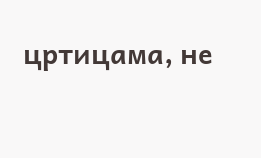цртицама, не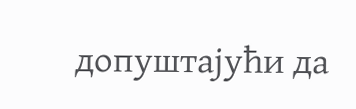допуштајући да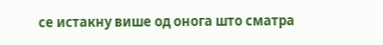се истакну више од онога што сматра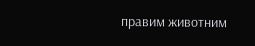правим животним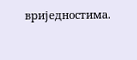вриједностима.